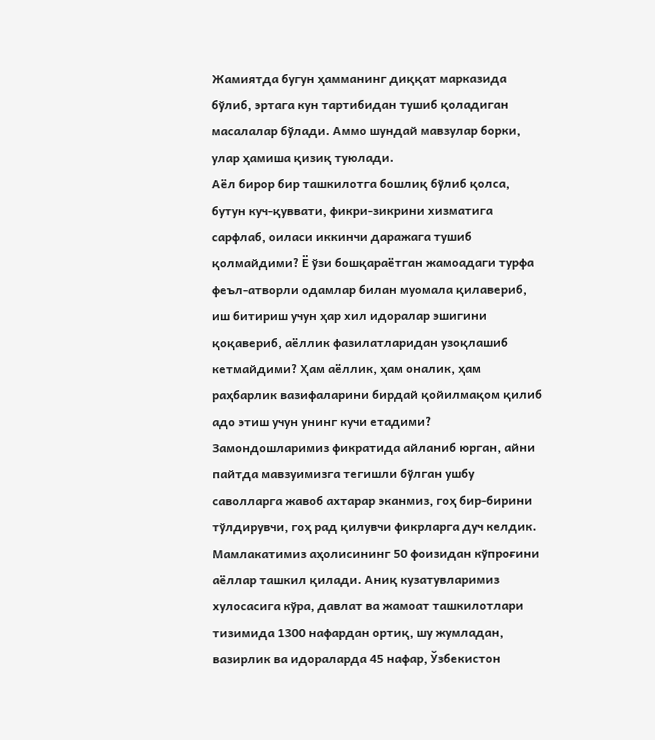Жамиятда бугун ҳамманинг диққат марказида бўлиб, эртага кун тартибидан тушиб қоладиган масалалар бўлади. Аммо шундай мавзулар борки, улар ҳамиша қизиқ туюлади.
Аёл бирор бир ташкилотга бошлиқ бўлиб қолса, бутун куч-қуввати, фикри-зикрини хизматига сарфлаб, оиласи иккинчи даражага тушиб қолмайдими? Ё ўзи бошқараётган жамоадаги турфа феъл-атворли одамлар билан муомала қилавериб, иш битириш учун ҳар хил идоралар эшигини қоқавериб, аёллик фазилатларидан узоқлашиб кетмайдими? Ҳам аёллик, ҳам оналик, ҳам раҳбарлик вазифаларини бирдай қойилмақом қилиб адо этиш учун унинг кучи етадими?
Замондошларимиз фикратида айланиб юрган, айни пайтда мавзуимизга тегишли бўлган ушбу саволларга жавоб ахтарар эканмиз, гоҳ бир-бирини тўлдирувчи, гоҳ рад қилувчи фикрларга дуч келдик.
Мамлакатимиз аҳолисининг 50 фоизидан кўпроғини аёллар ташкил қилади. Аниқ кузатувларимиз хулосасига кўра, давлат ва жамоат ташкилотлари тизимида 1300 нафардан ортиқ, шу жумладан, вазирлик ва идораларда 45 нафар, Ўзбекистон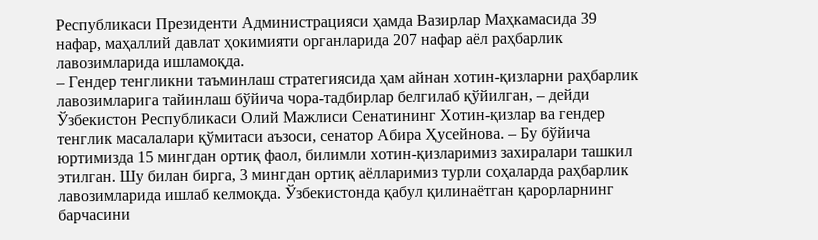Республикаси Президенти Администрацияси ҳамда Вазирлар Маҳкамасида 39 нафар, маҳаллий давлат ҳокимияти органларида 207 нафар аёл раҳбарлик лавозимларида ишламоқда.
– Гендер тенгликни таъминлаш стратегиясида ҳам айнан хотин-қизларни раҳбарлик лавозимларига тайинлаш бўйича чора-тадбирлар белгилаб қўйилган, – дейди Ўзбекистон Республикаси Олий Мажлиси Сенатининг Хотин-қизлар ва гендер тенглик масалалари қўмитаси аъзоси, сенатор Абира Ҳусейнова. – Бу бўйича юртимизда 15 мингдан ортиқ фаол, билимли хотин-қизларимиз захиралари ташкил этилган. Шу билан бирга, 3 мингдан ортиқ аёлларимиз турли соҳаларда раҳбарлик лавозимларида ишлаб келмоқда. Ўзбекистонда қабул қилинаётган қарорларнинг барчасини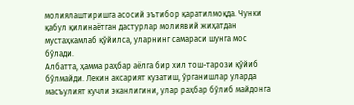молиялаштиришга асосий эътибор қаратилмоқда. Чунки қабул қилинаётган дастурлар молиявий жиҳатдан мустаҳкамлаб қўйилса, уларнинг самараси шунга мос бўлади.
Албатта, ҳамма раҳбар аёлга бир хил тош-тарози қўйиб бўлмайди. Лекин аксарият кузатиш, ўрганишлар уларда масъулият кучли эканлигини, улар раҳбар бўлиб майдонга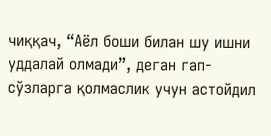чиққач, “Аёл боши билан шу ишни уддалай олмади”, деган гап-сўзларга қолмаслик учун астойдил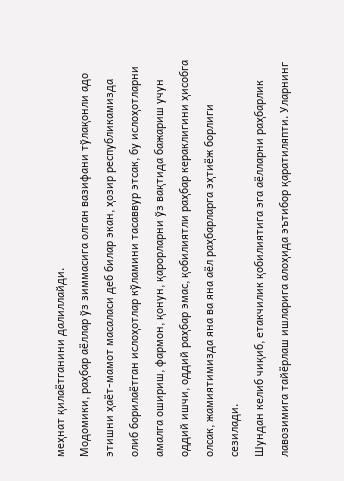меҳнат қилаётганини далиллайди.
Модомики, раҳбар аёллар ўз зиммасига олган вазифани тўлақонли адо этишни ҳаёт-мамот масаласи деб билар экан, ҳозир республикамизда олиб борилаётган ислоҳотлар кўламини тасаввур этсак, бу ислоҳотларни амалга ошириш, фармон, қонун, қарорларни ўз вақтида бажариш учун оддий ишчи, оддий раҳбар эмас, қобилиятли раҳбар кераклигини ҳисобга олсак, жамиятимизда яна ва яна аёл раҳбарларга эҳтиёж борлиги сезилади.
Шундан келиб чиқиб, етакчилик қобилиятига эга аёлларни раҳбарлик лавозимига тайёрлаш ишларига алоҳида эътибор қаратиляпти. Уларнинг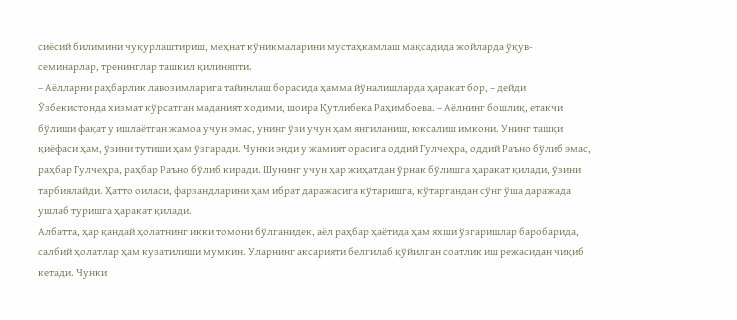сиёсий билимини чуқурлаштириш, меҳнат кўникмаларини мустаҳкамлаш мақсадида жойларда ўқув-семинарлар, тренинглар ташкил қилиняпти.
– Аёлларни раҳбарлик лавозимларига тайинлаш борасида ҳамма йўналишларда ҳаракат бор, – дейди Ўзбекистонда хизмат кўрсатган маданият ходими, шоира Қутлибека Раҳимбоева. – Аёлнинг бошлиқ, етакчи бўлиши фақат у ишлаётган жамоа учун эмас, унинг ўзи учун ҳам янгиланиш, юксалиш имкони. Унинг ташқи қиёфаси ҳам, ўзини тутиши ҳам ўзгаради. Чунки энди у жамият орасига оддий Гулчеҳра, оддий Раъно бўлиб эмас, раҳбар Гулчеҳра, раҳбар Раъно бўлиб киради. Шунинг учун ҳар жиҳатдан ўрнак бўлишга ҳаракат қилади, ўзини тарбиялайди. Ҳатто оиласи, фарзандларини ҳам ибрат даражасига кўтаришга, кўтаргандан сўнг ўша даражада ушлаб туришга ҳаракат қилади.
Албатта, ҳар қандай ҳолатнинг икки томони бўлганидек, аёл раҳбар ҳаётида ҳам яхши ўзгаришлар баробарида, салбий ҳолатлар ҳам кузатилиши мумкин. Уларнинг аксарияти белгилаб қўйилган соатлик иш режасидан чиқиб кетади. Чунки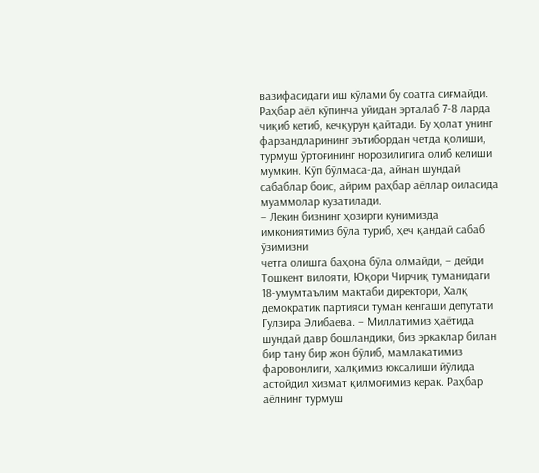вазифасидаги иш кўлами бу соатга сиғмайди. Раҳбар аёл кўпинча уйидан эрталаб 7-8 ларда чиқиб кетиб, кечқурун қайтади. Бу ҳолат унинг фарзандларининг эътибордан четда қолиши, турмуш ўртоғининг норозилигига олиб келиши мумкин. Кўп бўлмаса-да, айнан шундай сабаблар боис, айрим раҳбар аёллар оиласида муаммолар кузатилади.
– Лекин бизнинг ҳозирги кунимизда имкониятимиз бўла туриб, ҳеч қандай сабаб ўзимизни
четга олишга баҳона бўла олмайди, – дейди Тошкент вилояти, Юқори Чирчиқ туманидаги 18-умумтаълим мактаби директори, Халқ демократик партияси туман кенгаши депутати Гулзира Элибаева. – Миллатимиз ҳаётида шундай давр бошландики, биз эркаклар билан бир тану бир жон бўлиб, мамлакатимиз фаровонлиги, халқимиз юксалиши йўлида астойдил хизмат қилмоғимиз керак. Раҳбар аёлнинг турмуш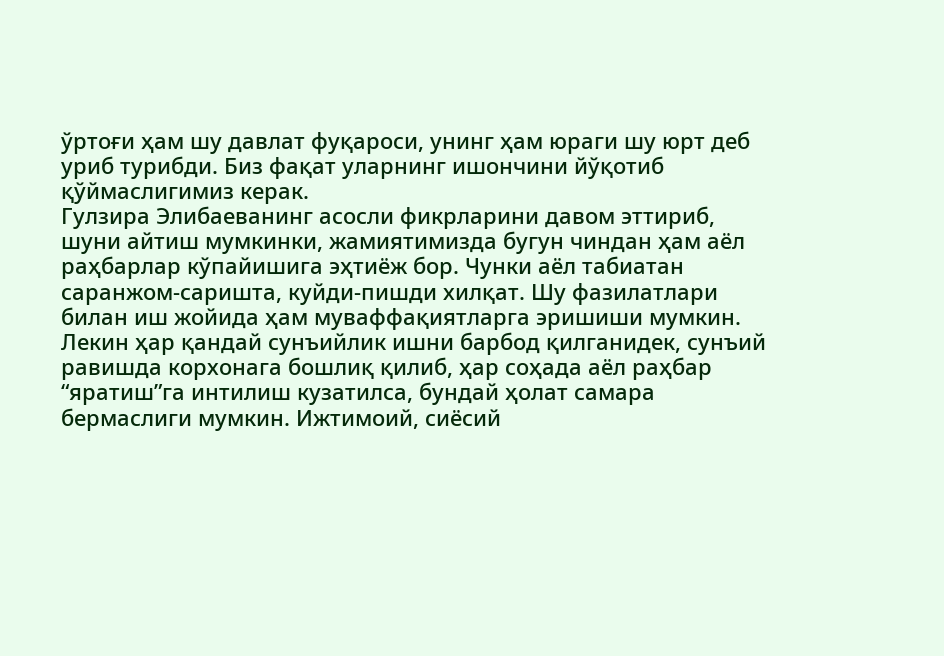ўртоғи ҳам шу давлат фуқароси, унинг ҳам юраги шу юрт деб уриб турибди. Биз фақат уларнинг ишончини йўқотиб қўймаслигимиз керак.
Гулзира Элибаеванинг асосли фикрларини давом эттириб, шуни айтиш мумкинки, жамиятимизда бугун чиндан ҳам аёл раҳбарлар кўпайишига эҳтиёж бор. Чунки аёл табиатан саранжом-саришта, куйди-пишди хилқат. Шу фазилатлари билан иш жойида ҳам муваффақиятларга эришиши мумкин. Лекин ҳар қандай сунъийлик ишни барбод қилганидек, сунъий равишда корхонага бошлиқ қилиб, ҳар соҳада аёл раҳбар “яратиш”га интилиш кузатилса, бундай ҳолат самара бермаслиги мумкин. Ижтимоий, сиёсий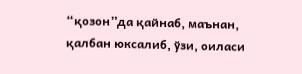“қозон”да қайнаб, маънан, қалбан юксалиб, ўзи, оиласи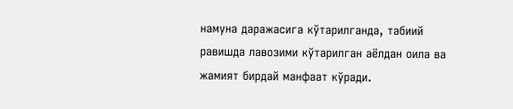намуна даражасига кўтарилганда, табиий равишда лавозими кўтарилган аёлдан оила ва жамият бирдай манфаат кўради.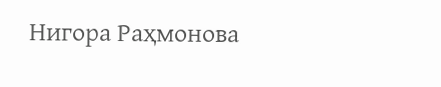Нигора Раҳмонова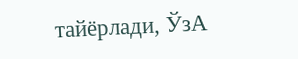тайёрлади, ЎзА